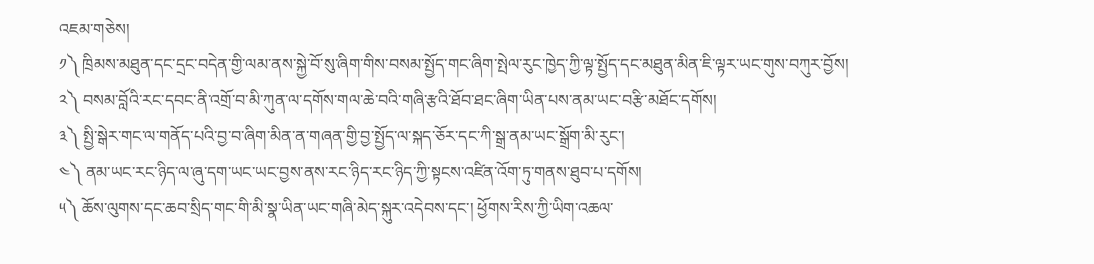འཇམ་གཅེས།
༡༽ ཁྲིམས་མཐུན་དང་དྲང་བདེན་གྱི་ལམ་ནས་སྐྱེ་བོ་སུ་ཞིག་གིས་བསམ་སྤྱོད་གང་ཞིག་སྤེལ་རུང་ཁྱེད་ཀྱི་ལྟ་སྤྱོད་དང་མཐུན་མིན་ཇི་ལྟར་ཡང་གུས་བཀུར་བྱོས།
༢༽ བསམ་བློའི་རང་དབང་ནི་འགྲོ་བ་མི་ཀུན་ལ་དགོས་གལ་ཆེ་བའི་གཞི་རྩའི་ཐོབ་ཐང་ཞིག་ཡིན་པས་ནམ་ཡང་བརྩི་མཐོང་དགོས།
༣༽ སྤྱི་སྒེར་གང་ལ་གནོད་པའི་བྱ་བ་ཞིག་མིན་ན་གཞན་གྱི་བྱ་སྤྱོད་ལ་སྐད་ཅོར་དང་ཀི་སྒྲ་ནམ་ཡང་སྒྲོག་མི་རུང་།
༤༽ ནམ་ཡང་རང་ཉིད་ལ་ཞུ་དག་ཡང་ཡང་བྱས་ནས་རང་ཉིད་རང་ཉིད་ཀྱི་སྟངས་འཛིན་འོག་ཏུ་གནས་ཐུབ་པ་དགོས།
༥༽ ཆོས་ལུགས་དང་ཆབ་སྲིད་གང་གི་མི་སྣ་ཡིན་ཡང་གཞི་མེད་སྐུར་འདེབས་དང་། ཕྱོགས་རིས་ཀྱི་ཡིག་འཆལ་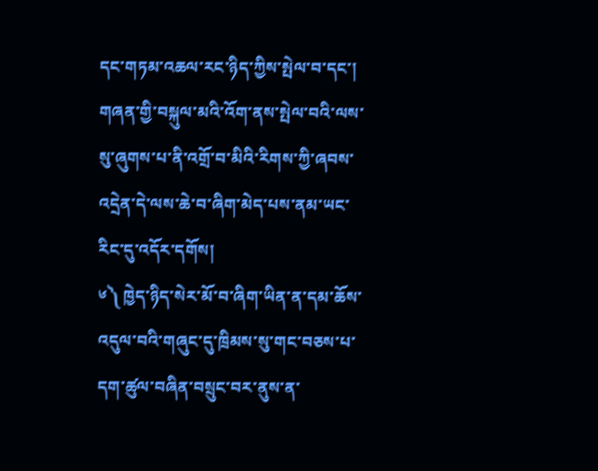དང་གཏམ་འཆལ་རང་ཉིད་ཀྱིས་སྤེལ་བ་དང་། གཞན་གྱི་བསྐུལ་མའི་འོག་ནས་སྤེལ་བའི་ལས་སུ་ཞུགས་པ་ནི་འགྲོ་བ་མིའི་རིགས་ཀྱི་ཞབས་འདྲེན་དེ་ལས་ཆེ་བ་ཞིག་མེད་པས་ནམ་ཡང་རིང་དུ་འདོར་དགོས།
༦༽ ཁྱེད་ཉིད་སེར་མོ་བ་ཞིག་ཡིན་ན་དམ་ཆོས་འདུལ་བའི་གཞུང་དུ་ཁྲིམས་སུ་གང་བཅས་པ་དག་ཚུལ་བཞིན་བསྲུང་བར་ནུས་ན་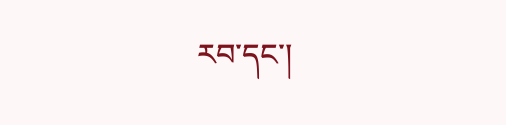རབ་དང་།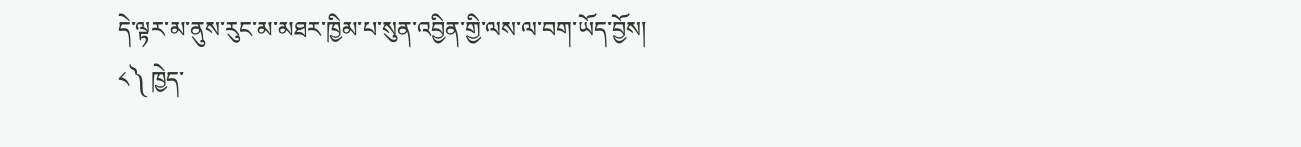དེ་ལྟར་མ་ནུས་རུང་མ་མཐར་ཁྱིམ་པ་སུན་འབྱིན་གྱི་ལས་ལ་བག་ཡོད་བྱོས།
༨༽ ཁྱེད་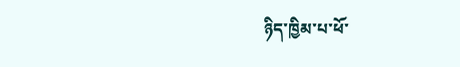ཉིད་ཁྱིམ་པ་ཕོ་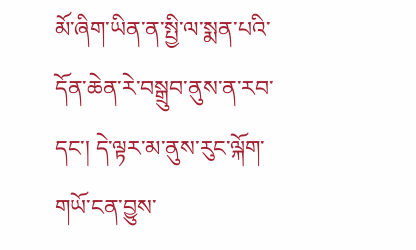མོ་ཞིག་ཡིན་ན་སྤྱི་ལ་སྨན་པའི་དོན་ཆེན་རེ་བསྒྲུབ་ནུས་ན་རབ་དང་། དེ་ལྟར་མ་ནུས་རུང་ལྐོག་གཡོ་ངན་བྱུས་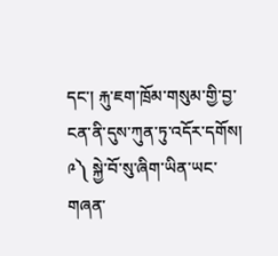དང་། རྐུ་ཇག་ཁྲོམ་གསུམ་གྱི་བྱ་ངན་ནི་དུས་ཀུན་ཏུ་འདོར་དགོས།
༩༽ སྐྱེ་བོ་སུ་ཞིག་ཡིན་ཡང་གཞན་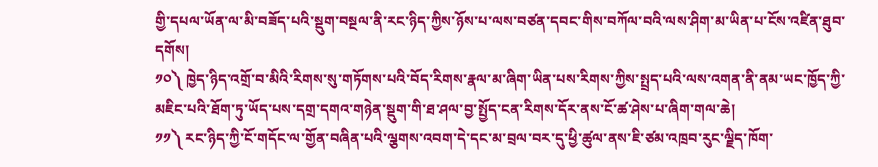གྱི་དཔལ་ཡོན་ལ་མི་བཟོད་པའི་སྡུག་བསྔལ་ནི་རང་ཉིད་ཀྱིས་ཉོས་པ་ལས་བཙན་དབང་གིས་བཀོལ་བའི་ལས་ཤིག་མ་ཡིན་པ་ངོས་འཛིན་ཐུབ་དགོས།
༡༠༽ ཁྱེད་ཉིད་འགྲོ་བ་མིའི་རིགས་སུ་གཏོགས་པའི་བོད་རིགས་རྣལ་མ་ཞིག་ཡིན་པས་རིགས་ཀྱིས་སྤྲད་པའི་ལས་འགན་ནི་ནམ་ཡང་ཁྱོད་ཀྱི་མཇིང་པའི་ཐོག་ཏུ་ཡོད་པས་དགྲ་དགའ་གཉེན་སྡུག་གི་ཐ་ཤལ་བྱ་སྤྱོད་ངན་རིགས་དོར་ནས་ངོ་ཚ་ཤེས་པ་ཞིག་གལ་ཆེ།
༡༡༽ རང་ཉིད་ཀྱི་ངོ་གདོང་ལ་གྱོན་བཞིན་པའི་ལྕགས་འབག་དེ་དང་མ་བྲལ་བར་དུ་ཕྱི་ཚུལ་ནས་ཇི་ཙམ་འཁྲབ་རུང་ལྗིད་ཁོག་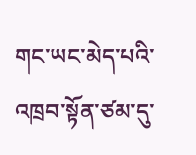གང་ཡང་མེད་པའི་འཁྲབ་སྟོན་ཙམ་དུ་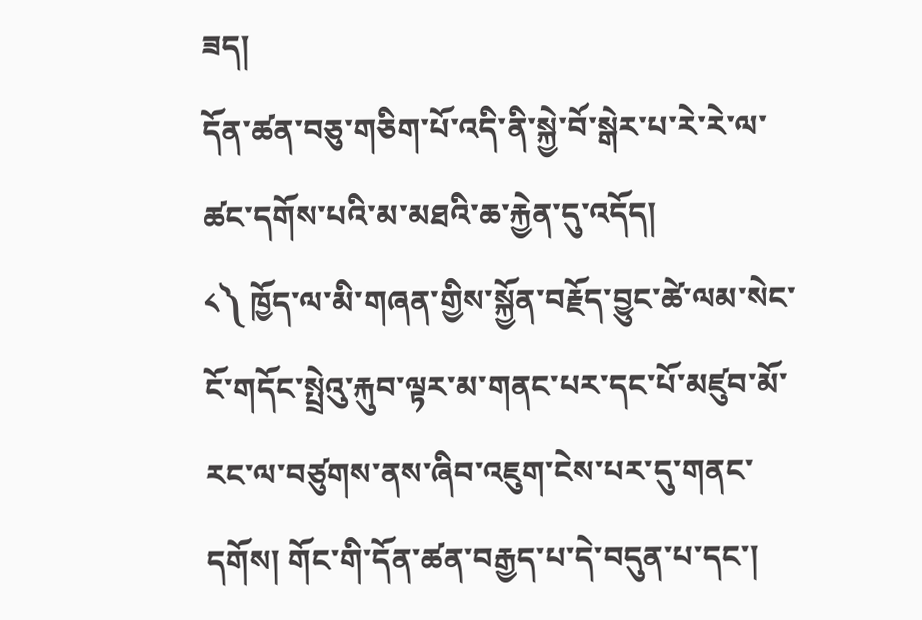ཟད།
དོན་ཚན་བཅུ་གཅིག་པོ་འདི་ནི་སྐྱེ་བོ་སྒེར་པ་རེ་རེ་ལ་ཚང་དགོས་པའི་མ་མཐའི་ཆ་རྐྱེན་དུ་འདོད།
༨༽ ཁྱོད་ལ་མི་གཞན་གྱིས་སྐྱོན་བརྗོད་བྱུང་ཚེ་ལམ་སེང་ངོ་གདོང་སྤྲེའུ་རྐུབ་ལྟར་མ་གནང་པར་དང་པོ་མཛུབ་མོ་རང་ལ་བཙུགས་ནས་ཞིབ་འཇུག་ངེས་པར་དུ་གནང་དགོས། གོང་གི་དོན་ཚན་བརྒྱད་པ་དེ་བདུན་པ་དང་།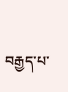བརྒྱད་པ་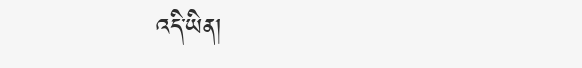འདི་ཡིན།